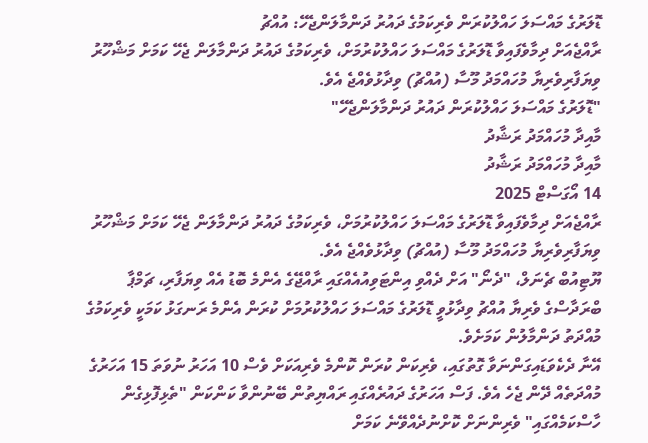ޑޮލަރުގެ މައްސަލަ ހައްލުކުރަން ވެރިކަމުގެ ދައުރު ދަންމާލަންޖެހޭ: އުއްޗު
ރާއްޖެއަށް ދިމާވެފައިވާ ޑޮލަރުގެ މައްސަލަ ހައްލުކުރުމަށް، ވެރިކަމުގެ ދައުރު ދަންމާލަން ޖެހޭ ކަމަށް މަޝްހޫރު ވިޔަފާރިވެރިޔާ މުހައްމަދު މޫސާ (އުއްޗު) ވިދާޅުވެއްޖެ އެވެ.
"ޑޮލަރުގެ މައްސަލަ ހައްލުކުރަން ދައުރު ދަންމާލަންޖެހޭ"
މާއިދާ މުހައްމަދު ރަޝާދު
މާއިދާ މުހައްމަދު ރަޝާދު
14 އޯގަސްޓް 2025
ރާއްޖެއަށް ދިމާވެފައިވާ ޑޮލަރުގެ މައްސަލަ ހައްލުކުރުމަށް، ވެރިކަމުގެ ދައުރު ދަންމާލަން ޖެހޭ ކަމަށް މަޝްހޫރު ވިޔަފާރިވެރިޔާ މުހައްމަދު މޫސާ (އުއްޗު) ވިދާޅުވެއްޖެ އެވެ.
ޔޫޓިއުބް ޗެނަލް، "ދެނޯ" އަށް ދެއްވި އިންޓަވިއުއެއްގައި ރާއްޖޭގެ އެންމެ ބޮޑު އެއް ވިޔަފާރި، ޗަމްޕާ ބްރަދާސްގެ ވެރިޔާ އުއްޗު ވިދާޅުވީ ޑޮލަރުގެ މައްސަލަ ހައްލުކުރުމަށް ކުރަން އެންމެ ރަނގަޅު ކަމަކީ ވެރިކަމުގެ މުއްދަތު ދަންމާލުން ކަމަށެވެ.
އޭނާ ދެކެވަޑައިގަންނަވާ ގޮތުގައި، ވެރިކަން ކުރަން ކޮންމެ ވެރިއަކަށް ވެސް 10 އަހަރު ނުވަތަ 15 އަހަރުގެ މުއްދަތެއް ދޭން ޖެހެ އެވެ. ފަސް އަހަރުގެ ދައުރެއްގައި ރައްޔިތުން ބޭނުންވާ ކަންކަން "ތެޅިފޮޅިގެން ހާސްކަމެއްގައި" ވެރިންނަށް ކޮށްނުދެއްވޭނެ ކަމަށް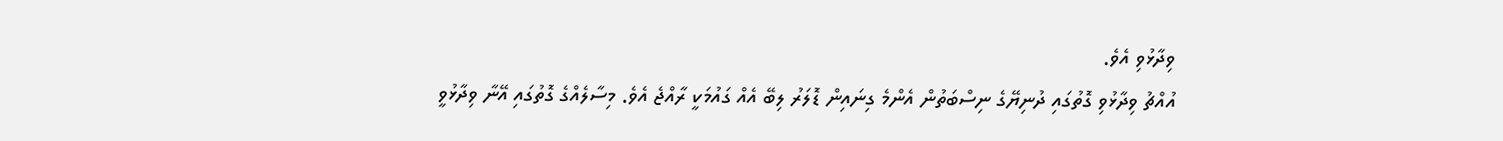ވިދާޅުވި އެވެ.
އުއްޗު ވިދާޅުވި ގޮތުގައި ދުނިޔޭގެ ނިސްބަތުން އެންމެ ގިނައިން ޑޮލަރު ލިބޭ އެއް ގައުމަކީ ރާއްޖެ އެވެ. މިސާލެއްގެ ގޮތުގައި އޭނާ ވިދާޅުވީ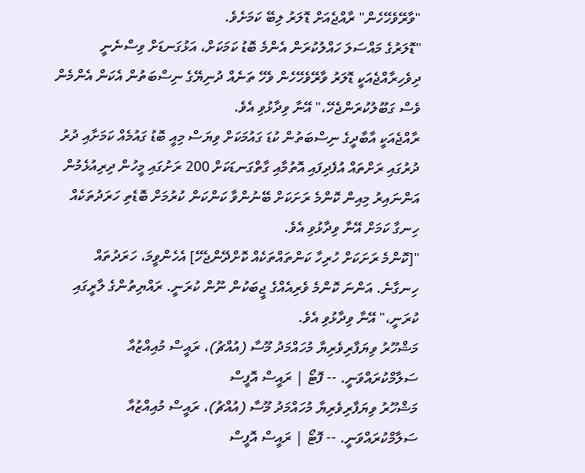"ވާރޭވެހޭހެން" ރާއްޖެއަށް ޑޮލަރު ލިބޭ ކަމަށެވެ.
"ޑޮލަރުގެ މައްސަލަ ހައްލުކުރަން އެންމެ ބޮޑު ކަމަކަށް، އަޅުގަނޑަށް ވިސްނެނީ ދިވެހިރާއްޖެއަކީ ޑޮލަރު ވާރޭވެހޭހެން ވެހޭ ތަނެއް ދުނިޔޭގެ ނިސްބަތުން އެކަން އެންމެން ވެސް ގަބޫލުކުރަންޖެހޭ،" އޭނާ ވިދާޅުވި އެވެ.
ރާއްޖެއަކީ އާބާދީގެ ނިސްބަތުން ކުޑަ ގައުމަކަށް ވިޔަސް މިއީ ބޮޑު ގައުމެއް ކަމަށާއި ދުރު ދުރުގައި ރަށްތައް އުފެދިފައި އޮތުމާއި ގާތްގަނޑަކަށް 200 ރަށުގައި މީހުން ދިރިއުޅެމުން އަންނައިރު މިއިން ކޮންމެ ރަށަކަށް ބޭނުންވާ ކަންކަން ކުރުމަށް ބޮޑެތި ހަރަދުތަކެއް ހިނގާ ކަމަށް އޭނާ ވިދާޅުވި އެވެ.
"[ކޮންމެ ރަށަކަށް ހުރިހާ ކަންތައްތަކެއް ކޮށްދޭންޖެހޭ] އެހެންވީމަ، ހަރަދުތައް ހިނގާނެ. އަންނަ ކޮންމެ ވެރިއެއްގެ ޖީބަކުން ނޫން ކުރަނީ. ރައްޔިތުންގެ ލާރީގައި ކުރަނީ،" އޭނާ ވިދާޅުވި އެވެ.
މަޝްހޫރު ވިޔަފާރިވެރިޔާ މުހައްމަދު މޫސާ (އުއްޗު)، ރައީސް މުއިއްޒުއާ ސަލާމްކުރައްވަނީ. -- ފޮޓޯ | ރައީސް އޮފީސް
މަޝްހޫރު ވިޔަފާރިވެރިޔާ މުހައްމަދު މޫސާ (އުއްޗު)، ރައީސް މުއިއްޒުއާ ސަލާމްކުރައްވަނީ. -- ފޮޓޯ | ރައީސް އޮފީސް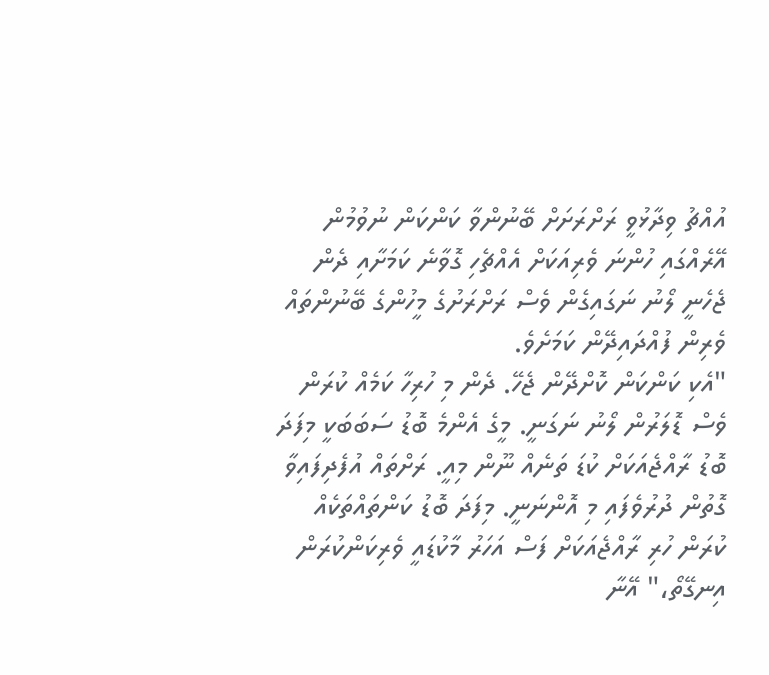އުއްޗު ވިދާޅުވީ ރަށްރަށަށް ބޭނުންވާ ކަންކަން ނުވުމުން އޭރެއްގައި ހުންނަ ވެރިއަކަށް އެއްޗެހި ގޮވާނެ ކަމަށާއި ދެން ޖެހެނީ ލޯނު ނަގައިގެން ވެސް ރަށްރަށުގެ މީހުންގެ ބޭނުންތައް ވެރިން ފުއްދައިދޭން ކަމަށެވެ.
"އެކި ކަންކަން ކޮށްދޭން ޖެހޭ. ދެން މި ހުރިހާ ކަމެއް ކުރަން ވެސް ޑޮލަރުން ލޯނު ނަގަނީ. މީގެ އެންމެ ބޮޑު ސަބަބަކީ މިފަދަ ބޮޑު ރާއްޖެއަކަށް ކުޑަ ތަނެއް ނޫން މިއީ. ރަށްތައް އުފެދިފައިވާ ގޮތުން ދުރުވެފައި މި އޮންނަނީ. މިފަދަ ބޮޑު ކަންތައްތަކެއް ކުރަން ހުރި ރާއްޖެއަކަށް ފަސް އަހަރު މާކުޑައީ ވެރިކަންކުރަން އިނގޭތޯ،" އޭނާ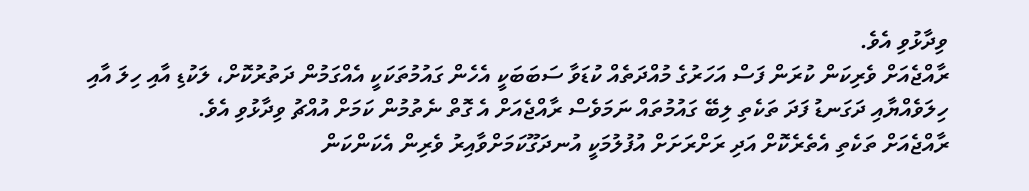ވިދާޅުވި އެވެ.
ރާއްޖެއަށް ވެރިކަން ކުރަން ފަސް އަހަރުގެ މުއްދަތެއް ކުޑަވާ ސަބަބަކީ އެހެން ގައުމުތަކަކީ އެއްގަމުން ދަތުރުކޮށް، ލަކުޑި އާއި ހިލަ އާއި ހިލަވެއްޔާއި ދަގަނޑު ފަދަ ތަކެތި ލިބޭ ގައުމުތައް ނަމަވެސް ރާއްޖެއަށް އެ ގޮތް ނެތުމުން ކަމަށް އުއްޗު ވިދާޅުވި އެވެ.
ރާއްޖެއަށް ތަކެތި އެތެރެކޮށް އަދި ރަށްރަށަށް އުފުލުމަކީ އުނދަގޫކަމަށްވާއިރު ވެރިން އެކަންކަން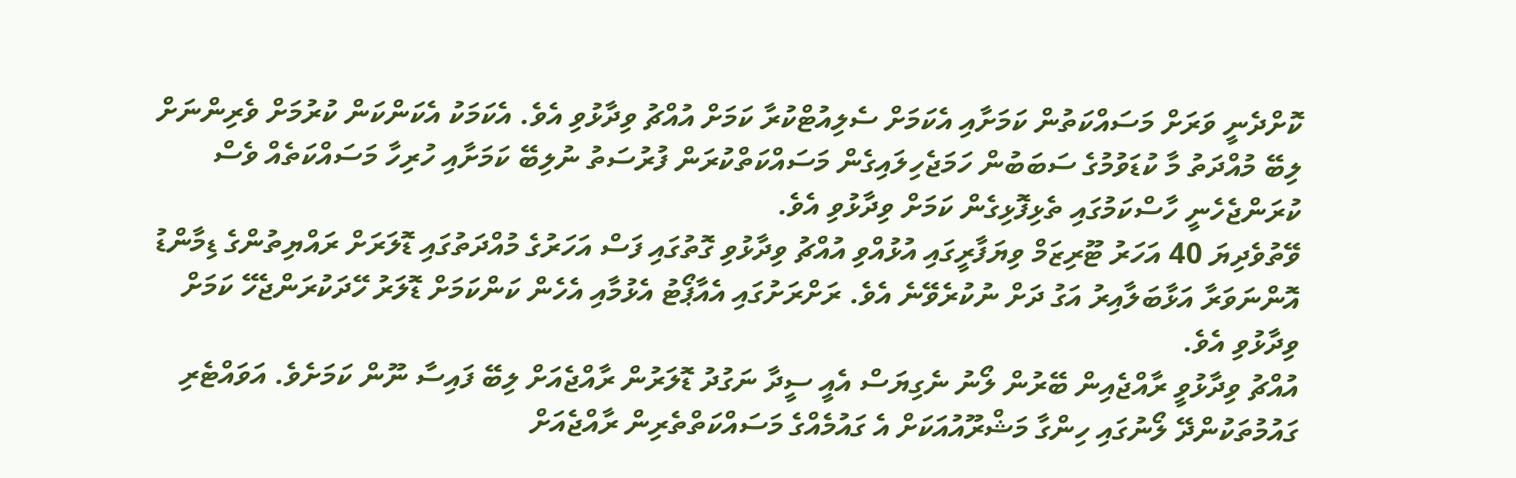ކޮށްދެނީ ވަރަށް މަސައްކަތުން ކަމަށާއި އެކަމަށް ސެލިއުޓްކުރާ ކަމަށް އުއްޗު ވިދާޅުވި އެވެ. އެކަމަކު އެކަންކަން ކުރުމަށް ވެރިންނަށް ލިބޭ މުއްދަތު މާ ކުޑަވުމުގެ ސަބަބުން ހަމަޖެހިލައިގެން މަސައްކަތްކުރަން ފުރުސަތު ނުލިބޭ ކަމަށާއި ހުރިހާ މަސައްކަތެއް ވެސް ކުރަންޖެހެނީ ހާސްކަމުގައި ތެޅިފޮޅިގެން ކަމަށް ވިދާޅުވި އެވެ.
ވޭތުވެދިޔަ 40 އަހަރު ޓޫރިޒަމް ވިޔަފާރީގައި އުޅުއްވި އުއްޗު ވިދާޅުވި ގޮތުގައި ފަސް އަހަރުގެ މުއްދަތުގައި ޑޮލަރަށް ރައްޔިތުންގެ ޑިމާންޑު އޮންނަވަރާ އަޅާބަލާއިރު އަގު ދަށް ނުކުރެވޭނެ އެވެ. ރަށްރަށުގައި އެއާޕޯޓު އެޅުމާއި އެހެން ކަންކަމަށް ޑޮލަރު ހޭދަކުރަންޖެހޭ ކަމަށް ވިދާޅުވި އެވެ.
އުއްޗު ވިދާޅުވީ ރާއްޖެއިން ބޭރުން ލޯނު ނެގިޔަސް އެއީ ސީދާ ނަގުދު ޑޮލަރުން ރާއްޖެއަށް ލިބޭ ފައިސާ ނޫން ކަމަށެވެ. އަވައްޓެރި ގައުމުތަކުންދޭ ލޯނުގައި ހިންގާ މަޝްރޫއުއަކަށް އެ ގައުމެއްގެ މަސައްކަތްތެރިން ރާއްޖެއަށް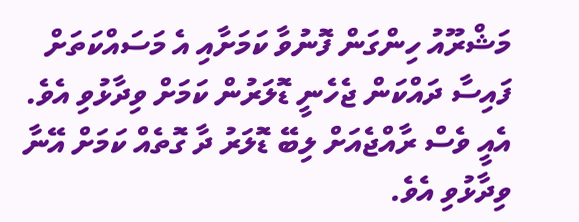މަޝްރޫއު ހިންގަން ފޮނުވާ ކަމަށާއި އެ މަސައްކަތަށް ފައިސާ ދައްކަން ޖެހެނީ ޑޮލަރުން ކަމަށް ވިދާޅުވި އެވެ. އެއީ ވެސް ރާއްޖެއަށް ލިބޭ ޑޮލަރު ދާ ގޮތެއް ކަމަށް އޭނާ ވިދާޅުވި އެވެ.